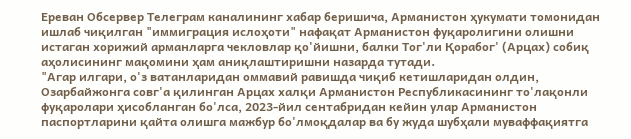Ереван Обсервер Телеграм каналининг хабар беришича, Арманистон ҳукумати томонидан ишлаб чиқилган "иммиграция ислоҳоти" нафақат Арманистон фуқаролигини олишни истаган хорижий арманларга чекловлар қо'йишни, балки Тог'ли Қорабог' (Арцах) собиқ аҳолисининг мақомини ҳам аниқлаштиришни назарда тутади.
"Агар илгари, о'з ватанларидан оммавий равишда чиқиб кетишларидан олдин, Озарбайжонга совг'а қилинган Арцах халқи Арманистон Республикасининг то'лақонли фуқаролари ҳисобланган бо'лса, 2023-йил сентабридан кейин улар Арманистон паспортларини қайта олишга мажбур бо'лмоқдалар ва бу жуда шубҳали муваффақиятга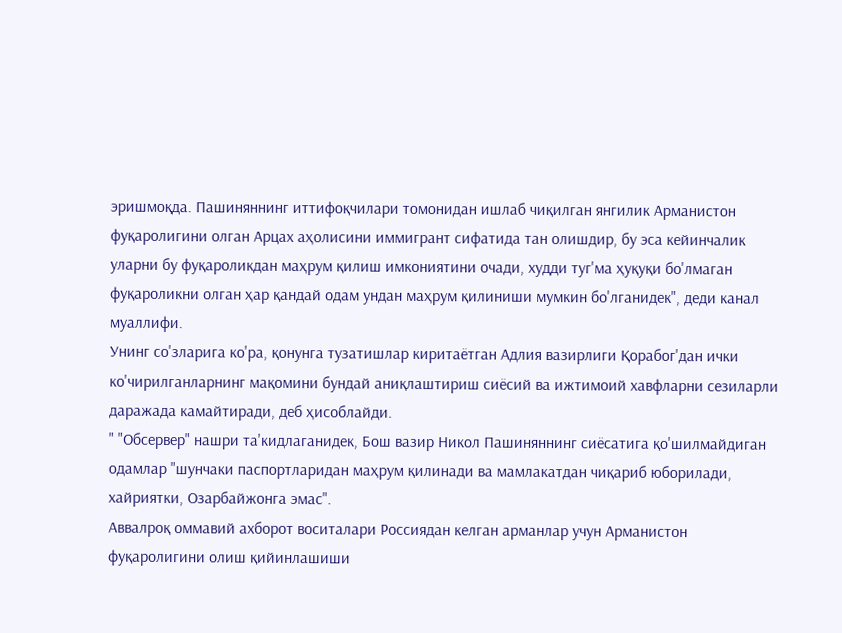эришмоқда. Пашиняннинг иттифоқчилари томонидан ишлаб чиқилган янгилик Арманистон фуқаролигини олган Арцах аҳолисини иммигрант сифатида тан олишдир, бу эса кейинчалик уларни бу фуқароликдан маҳрум қилиш имкониятини очади, худди туг'ма ҳуқуқи бо'лмаган фуқароликни олган ҳар қандай одам ундан маҳрум қилиниши мумкин бо'лганидек", деди канал муаллифи.
Унинг со'зларига ко'ра, қонунга тузатишлар киритаётган Адлия вазирлиги Қорабог'дан ички ко'чирилганларнинг мақомини бундай аниқлаштириш сиёсий ва ижтимоий хавфларни сезиларли даражада камайтиради, деб ҳисоблайди.
" "Обсервер" нашри та'кидлаганидек, Бош вазир Никол Пашиняннинг сиёсатига қо'шилмайдиган одамлар "шунчаки паспортларидан маҳрум қилинади ва мамлакатдан чиқариб юборилади, хайриятки, Озарбайжонга эмас".
Аввалроқ оммавий ахборот воситалари Россиядан келган арманлар учун Арманистон фуқаролигини олиш қийинлашиши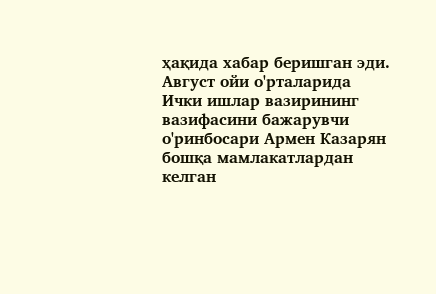ҳақида хабар беришган эди. Август ойи о'рталарида Ички ишлар вазирининг вазифасини бажарувчи о'ринбосари Армен Казарян бошқа мамлакатлардан келган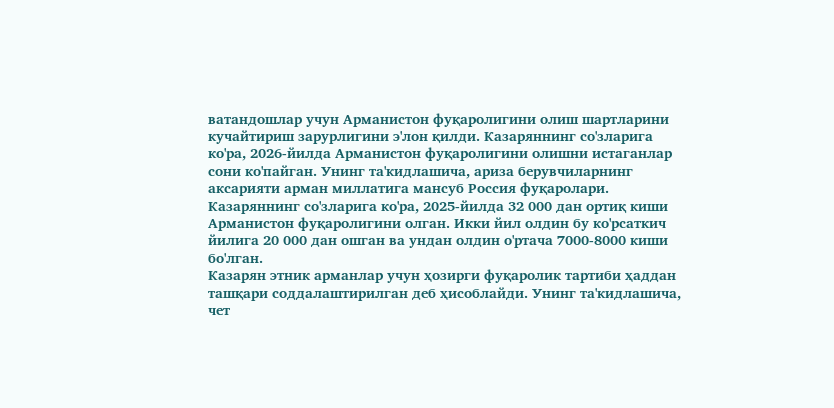ватандошлар учун Арманистон фуқаролигини олиш шартларини кучайтириш зарурлигини э'лон қилди. Казаряннинг со'зларига ко'ра, 2026-йилда Арманистон фуқаролигини олишни истаганлар сони ко'пайган. Унинг та'кидлашича, ариза берувчиларнинг аксарияти арман миллатига мансуб Россия фуқаролари.
Казаряннинг со'зларига ко'ра, 2025-йилда 32 000 дан ортиқ киши Арманистон фуқаролигини олган. Икки йил олдин бу ко'рсаткич йилига 20 000 дан ошган ва ундан олдин о'ртача 7000-8000 киши бо'лган.
Казарян этник арманлар учун ҳозирги фуқаролик тартиби ҳаддан ташқари соддалаштирилган деб ҳисоблайди. Унинг та'кидлашича, чет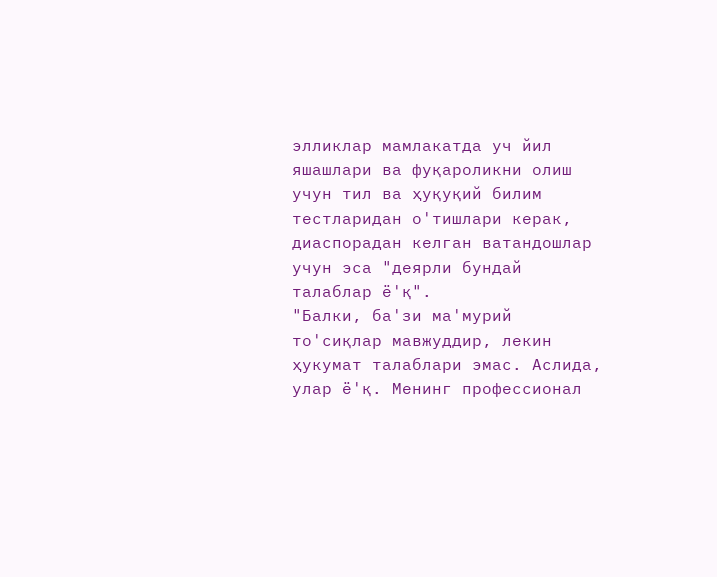элликлар мамлакатда уч йил яшашлари ва фуқароликни олиш учун тил ва ҳуқуқий билим тестларидан о'тишлари керак, диаспорадан келган ватандошлар учун эса "деярли бундай талаблар ё'қ".
"Балки, ба'зи ма'мурий то'сиқлар мавжуддир, лекин ҳукумат талаблари эмас. Аслида, улар ё'қ. Менинг профессионал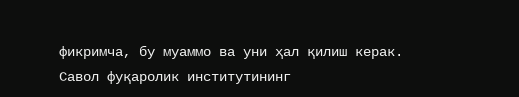фикримча, бу муаммо ва уни ҳал қилиш керак. Савол фуқаролик институтининг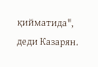қийматида", деди Казарян.